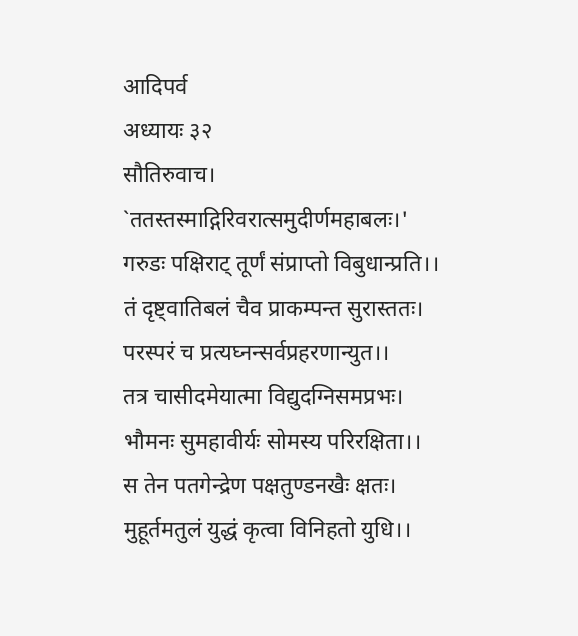आदिपर्व
अध्यायः ३२
सौतिरुवाच।
`ततस्तस्माद्गिरिवरात्समुदीर्णमहाबलः।'
गरुडः पक्षिराट् तूर्णं संप्राप्तो विबुधान्प्रति।।
तं दृष्ट्वातिबलं चैव प्राकम्पन्त सुरास्ततः।
परस्परं च प्रत्यघ्नन्सर्वप्रहरणान्युत।।
तत्र चासीदमेयात्मा विद्युदग्निसमप्रभः।
भौमनः सुमहावीर्यः सोमस्य परिरक्षिता।।
स तेन पतगेन्द्रेण पक्षतुण्डनखैः क्षतः।
मुहूर्तमतुलं युद्धं कृत्वा विनिहतो युधि।।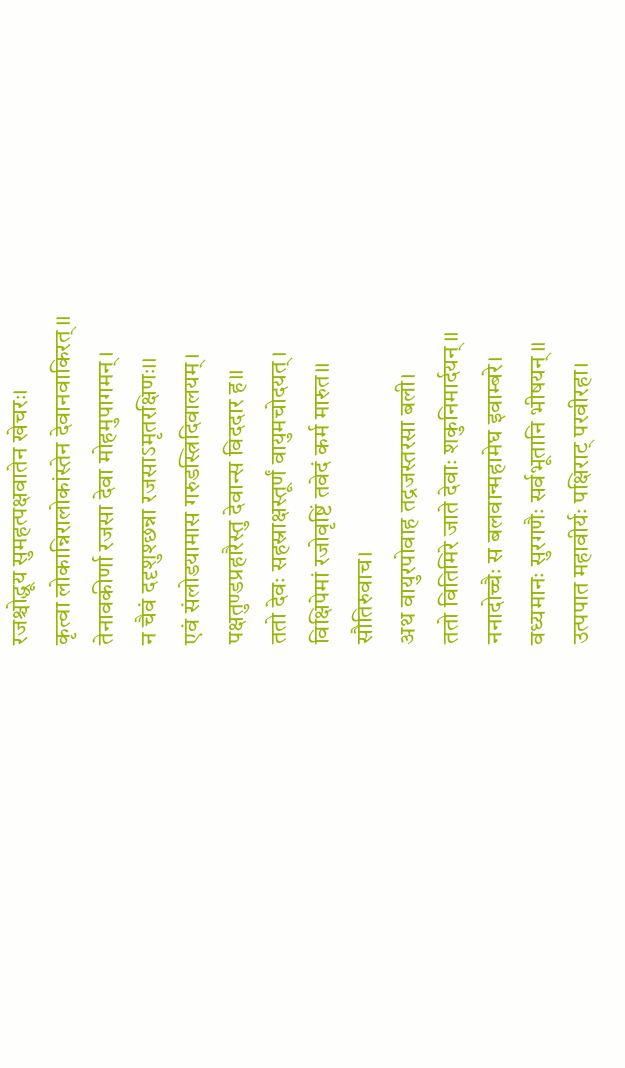रजश्चोद्धूय सुमहत्पक्षवातेन खेचरः।
कृत्वा लोकान्निरालोकांस्तेन देवानवाकिरत्।।
तेनावकीर्णा रजसा देवा मोहमुपागमन्।
न चैवं ददृशुश्छन्ना रजसाऽमृतरक्षिणः।।
एवं संलोडयामास गरुडस्त्रिदिवालयम्।
पक्षतुण्डप्रहारैस्तु देवान्स विददार ह।।
ततो देवः सहस्राक्षस्तूर्णं वायुमचोदयत्।
विक्षिपेमां रजोवृष्टिं तवेदं कर्म मारुत।।
सौतिरुवाच।
अथ वायुरपोवाह तद्रजस्तरसा बली।
ततो वितिमिरे जाते देवाः शकुनिमार्दयन्।।
ननादोच्चैः स बलवान्महामेघ इवाम्बरे।
वध्यमानः सुरगणैः सर्वभूतानि भीषयन्।।
उत्पपात महावीर्यः पक्षिराट् परवीरहा।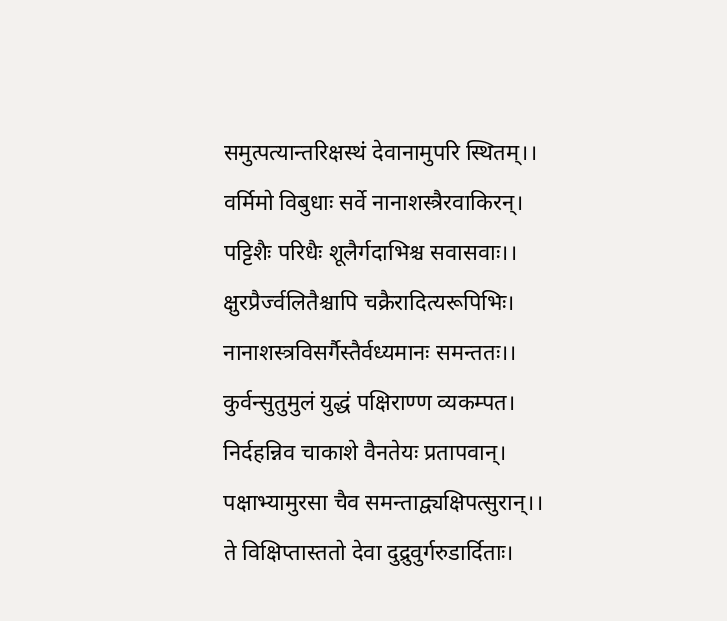समुत्पत्यान्तरिक्षस्थं देवानामुपरि स्थितम्।।
वर्मिमो विबुधाः सर्वे नानाशस्त्रैरवाकिरन्।
पट्टिशैः परिधैः शूलैर्गदाभिश्च सवासवाः।।
क्षुरप्रैर्ज्वलितैश्चापि चक्रैरादित्यरूपिभिः।
नानाशस्त्रविसर्गैस्तैर्वध्यमानः समन्ततः।।
कुर्वन्सुतुमुलं युद्धं पक्षिराण्ण व्यकम्पत।
निर्दहन्निव चाकाशे वैनतेयः प्रतापवान्।
पक्षाभ्यामुरसा चैव समन्ताद्व्यक्षिपत्सुरान्।।
ते विक्षिप्तास्ततो देवा दुद्रुवुर्गरुडार्दिताः।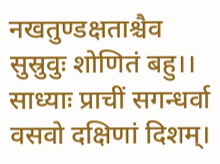नखतुण्डक्षताश्चैव सुस्रुवुः शोणितं बहु।।
साध्याः प्राचीं सगन्धर्वा वसवो दक्षिणां दिशम्।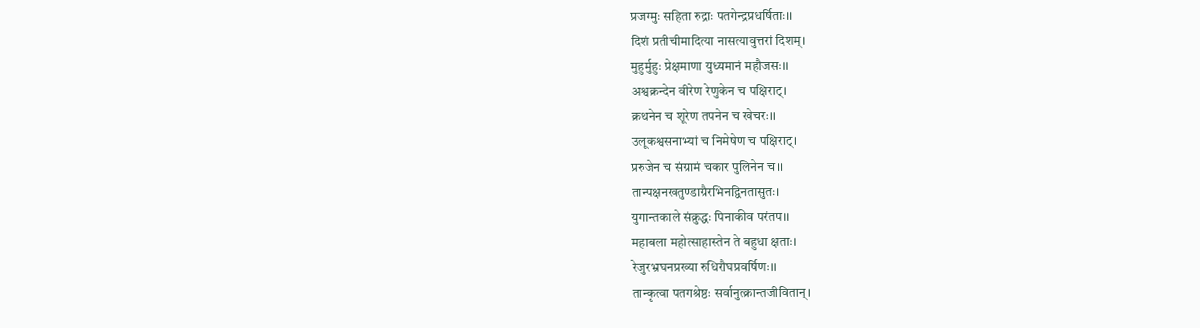प्रजग्मुः सहिता रुद्राः पतगेन्द्रप्रधर्षिताः।।
दिशं प्रतीचीमादित्या नासत्यावुत्तरां दिशम्।
मुहुर्मुहुः प्रेक्षमाणा युध्यमानं महौजसः।।
अश्वक्रन्देन वीरेण रेणुकेन च पक्षिराट्।
क्रथनेन च शूरेण तपनेन च खेचरः।।
उलूकश्वसनाभ्यां च निमेषेण च पक्षिराट्।
प्ररुजेन च संग्रामं चकार पुलिनेन च।।
तान्पक्षनखतुण्डाग्रैरभिनद्विनतासुतः।
युगान्तकाले संक्रुद्धः पिनाकीव परंतप।।
महाबला महोत्साहास्तेन ते बहुधा क्षताः।
रेजुरभ्रघनप्रख्या रुधिरौघप्रवर्षिणः।।
तान्कृत्वा पतगश्रेष्ठः सर्वानुत्क्रान्तजीवितान्।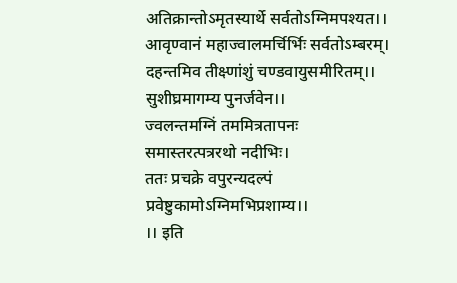अतिक्रान्तोऽमृतस्यार्थे सर्वतोऽग्निमपश्यत।।
आवृण्वानं महाज्वालमर्चिर्भिः सर्वतोऽम्बरम्।
दहन्तमिव तीक्ष्णांशुं चण्डवायुसमीरितम्।।
सुशीघ्रमागम्य पुनर्जवेन।।
ज्वलन्तमग्निं तममित्रतापनः
समास्तरत्पत्ररथो नदीभिः।
ततः प्रचक्रे वपुरन्यदल्पं
प्रवेष्टुकामोऽग्निमभिप्रशाम्य।।
।। इति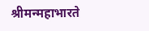श्रीमन्महाभारते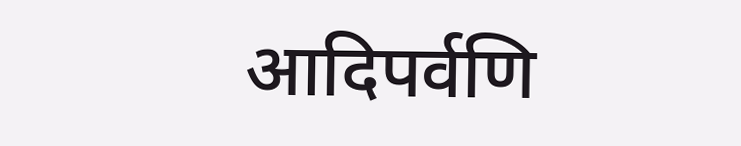आदिपर्वणि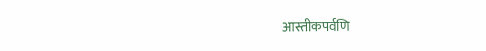आस्तीकपर्वणि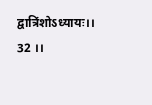द्वात्रिंशोऽध्यायः।। 32 ।।